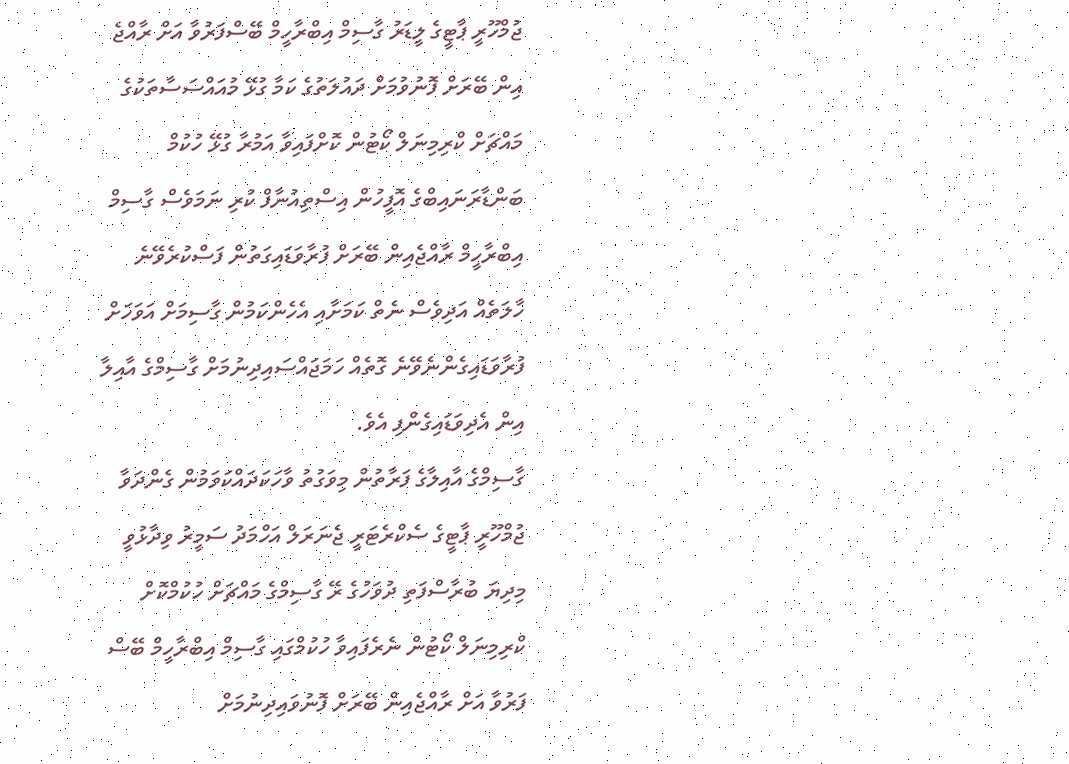ޖުމްހޫރީ ޕާޓީގެ ލީޑަރު ގާސިމް އިބްރާހީމް ބޭސްފަރުވާ އަށް ރާއްޖެ އިން ބޭރަށް ފޮނުވުމަށް ދައުލަތުގެ ކަމާ ގުޅޭ މުއައްސަސާތަކުގެ މައްޗަށް ކްރިމިނަލް ކޯޓުން ކޮށްފައިވާ އަމުރާ ގުޅޭ ހުކުމް ބަންޑާރަނައިބްގެ އޮފީހުން އިސްތިއުނާފް ކުރި ނަމަވެސް ގާސިމް އިބްރާހީމް ރާއްޖެއިން ބޭރަށް ފުރާވަޑައިގަތުން ފަސްކުރެވޭނެ ހާލަތެއް އަދިވެސް ނެތް ކަމަށާއި އެހެންކަމުން ގާސިމަށް އަވަހަށް ފުރާވަޑައިގެންނެވޭނެ ގޮތެއް ހަމަޖައްސައިދިނުމަށް ގާސިމްގެ އާއިލާ އިން އެދިވަޑައިގެންފި އެވެ.
ގާސިމްގެ އާއިލާގެ ފަރާތުން މިވަގުތު ވާހަކަދައްކަވަމުން ގެންދަވާ ޖުމްހޫރީ ޕާޓީގެ ސެކްރެޓަރީ ޖެނަރަލް އަހްމަދު ސަމީރު ވިދާޅުވީ މިދިޔަ ބުރާސްފަތި ދުވަހުގެ ރޭ ގާސިމްގެ މައްޗަށް ހުކުމްކޮށް ކްރިމިނަލް ކޯޓުން ނެރެފައިވާ ހުކުމްގައި ގާސިމް އިބްރާހީމް ބޭސް ފަރުވާ އަށް ރާއްޖެއިން ބޭރަށް ފޮނުވައިދިނުމަށް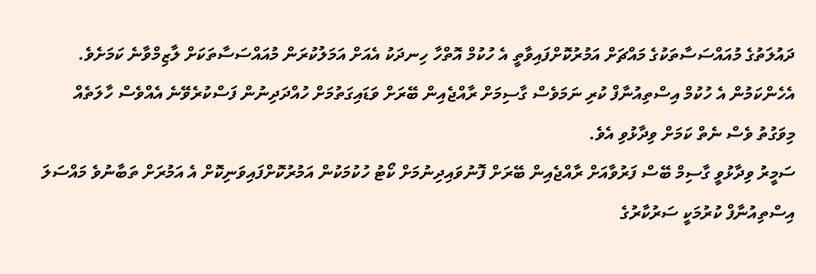ދައުލަތުގެ މުއައްސަސާތަކުގެ މައްޗަށް އަމުރުކޮށްފައިވާތީ އެ ހުކުމް އޮތްހާ ހިނދަކު އެއަށް އަމަލުކުރަން މުއައްސަސާތަކަށް ލާޒިމްވާނެ ކަމަށެވެ. އެހެންކަމުން އެ ހުކުމް އިސްތިއުނާފް ކުރި ނަމަވެސް ގާސިމަށް ރާއްޖެއިން ބޭރަށް ވަޑައިގަތުމަށް ހުއްދަދިނުން ފަސްކުރެވޭނެ އެއްވެސް ހާލަތެއް މިވަގުތު ވެސް ނެތް ކަމަށް ވިދާޅުވި އެވެ.
ސަމީރު ވިދާޅުވީ ގާސިމް ބޭސް ފަރުވާއަށް ރާއްޖެއިން ބޭރަށް ފޮނުވައިދިނުމަށް ކޯޓު ހުކުމަކުން އަމުރުކޮށްފައިވަނިކޮށް އެ އަމުރަށް ތަބާނުވެ މައްސަލަ އިސްތިއުނާފް ކުރުމަކީ ސަރުކާރުގެ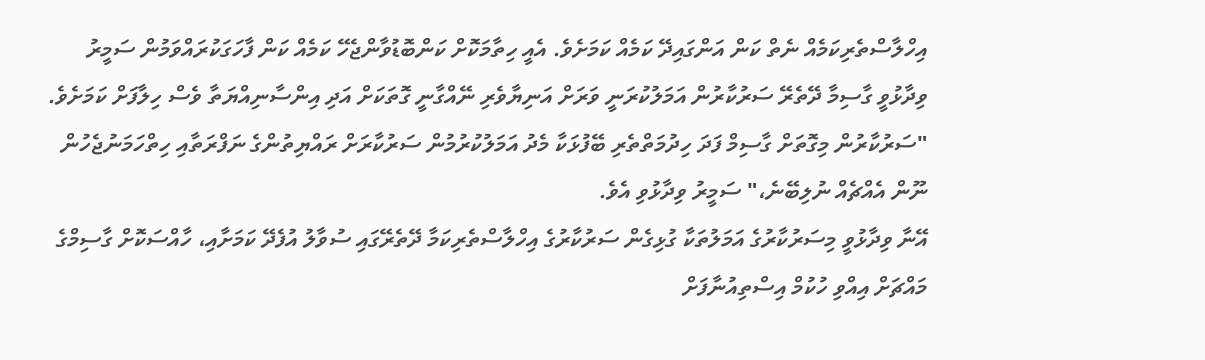އިހްލާސްތެރިކަމެއް ނެތް ކަން އަންގައިދޭ ކަމެއް ކަމަށެވެ. އެއީ ހިތާމަކޮށް ކަންބޮޑުވާންޖެހޭ ކަމެއް ކަން ފާހަގަކުރައްވަމުން ސަމީރު ވިދާޅުވީ ގާސިމާ ދޭތެރޭ ސަރުކާރުން އަމަލުކުރަނީ ވަރަށް އަނިޔާވެރި ނޭއްގާނީ ގޮތަކަށް އަދި އިންސާނިއްޔަތާ ވެސް ހިލާފަށް ކަމަށެވެ.
"ސަރުކާރުން މިގޮތަށް ގާސިމް ފަދަ ހިދުމަތްތެރި ބޭފުޅަކާ މެދު އަމަލުކުރުމުން ސަރުކާރަށް ރައްޔިތުންގެ ނަފްރަތާއި ހިތްހަމަނުޖެހުން ނޫން އެއްޗެއް ނުލިބޭނެ،" ސަމީރު ވިދާޅުވި އެވެ.
އޭނާ ވިދާޅުވީ މިސަރުކާރުގެ އަމަލުތަކާ ގުޅިގެން ސަރުކާރުގެ އިހްލާސްތެރިކަމާ ދޭތެރޭގައި ސުވާލު އުފެދޭ ކަމަށާއި، ހާއްސަކޮށް ގާސިމްގެ މައްޗަށް އިއްވި ހުކުމް އިސްތިއުނާފަށް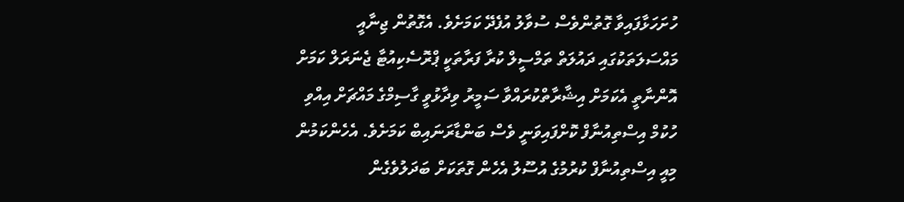ހުށަހަޅާފައިވާ ގޮތުންވެސް ސުވާލު އުފެދޭ ކަމަށެވެ. އެގޮތުން ޖިނާއީ މައްސަލަތަކުގައި ދައުލަތް ތަމްސީލް ކުރާ ފަރާތަކީ ޕްރޮސެކިއުޓާ ޖެނަރަލް ކަމަށް އޮންނާތީ އެކަމަށް އިޝާރާތްކުރައްވާ ސަމީރު ވިދާޅުވީ ގާސިމްގެ މައްޗަށް އިއްވި ހުކުމް އިސްތިއުނާފް ކޮށްފައިވަނީ ވެސް ބަންޑާރަނައިބް ކަމަށެވެ. އެހެންކަމުން މިއީ އިސްތިއުނާފް ކުރުމުގެ އުސޫލު އެހެން ގޮތަކަށް ބަދަލުވެގެން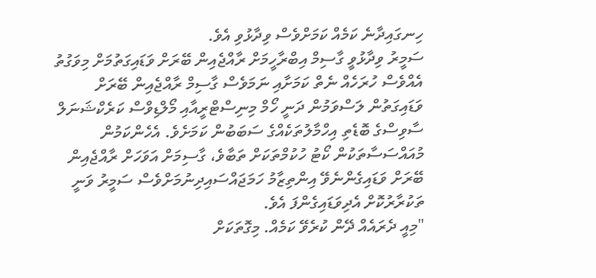ހިނގައިދާނެ ކަމެއް ކަމަށްވެސް ވިދާޅުވި އެވެ.
ސަމީރު ވިދާޅުވީ ގާސިމް އިބްރާހީމަށް ރާއްޖެއިން ބޭރަށް ވަޑައިގަތުމަށް މިވަގުތު އެއްވެސް ހުރަހެއް ނެތް ކަމަށާއި ނަމަވެސް ގާސިމް ރާއްޖެއިން ބޭރަށް ވަޑައިގަތުން ލަސްވަމުން ދަނީ ހޯމް މިނިސްޓްރީއާއި މޯލްޑިވްސް ކަރެކްޝަނަލް ސާވިސްގެ ބޮޑެތި އިހްމާލުތަކެއްގެ ސަބަބުން ކަމަށެވެ. އެހެންކަމުން މުއައްސަސާތަކުން ކޯޓު ހުކުމްތަކަށް ތަބާވެ، ގާސިމަށް އަވަހަށް ރާއްޖެއިން ބޭރަށް ވަޑައިގެންނެވޭ އިންތިޒާމު ހަމަޖައްސައިދިނުމަށްވެސް ސަމީރު ވަނީ ތަކުރާރުކޮށް އެދިވަޑައިގެންފަ އެވެ.
"މިއީ ދެރައެއް ދޭން ކުރެވޭ ކަމެއް. މިގޮތަކަށް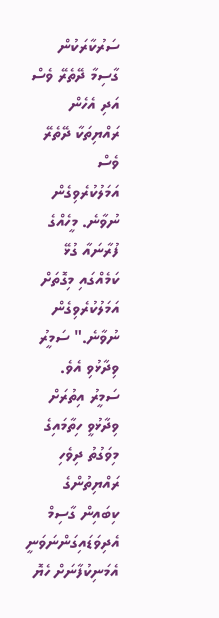ސަރުކާރަކުން ގާސިމާ ދޭތެރޭ ވެސް އަދި އެހެން ރައްޔިތަކާ ދޭތެރޭ ވެސް އަމަލުކުރެވިގެން ނުވާނެ. މީހެއްގެ ފުރާނައާ ގުޅޭ ކަމެއްގައި މިގޮތަށް އަމަލުކުރެވިގެން ނުވާނެ." ސަމީރު ވިދާޅުވި އެވެ.
ސަމީރު އިތުރަށް ވިދާޅުވީ ހިތާމައިގެ މިވަގުތު ދިވެހި ރައްޔިތުންގެ ކިބައިން ގާސިމް އެދިވަޑައިގަންނަވަނީ އެމަނިކުފާނަށް ހެޔޮ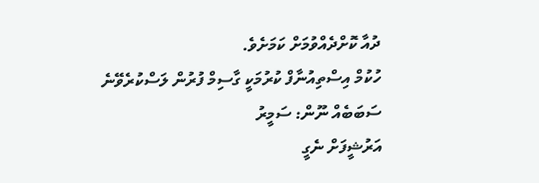ދުއާ ކޮށްދެއްވުމަށް ކަމަށެވެ.
ހުކުމް އިސްތިއުނާފް ކުރުމަކީ ގާސިމް ފުރުން ލަސްކުރެވޭނެ ސަބަބެއް ނޫން: ސަމީރު
އަރުޝީފަށް ނެގީ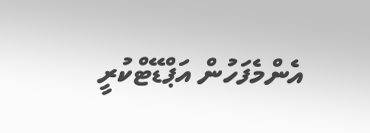އެންމެފަހުން އަޕްޑޭޓްކުރީ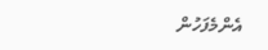އެންމެފަހުން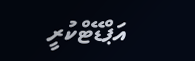އަޕްޑޭޓްކުރީ